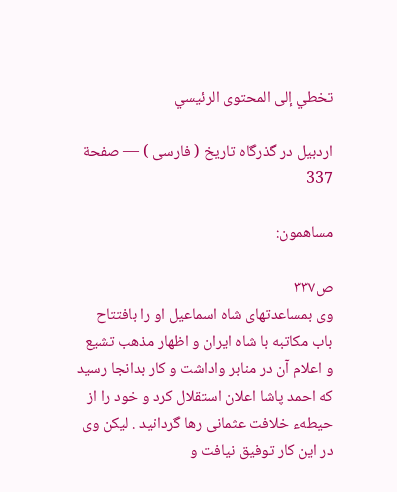تخطي إلى المحتوى الرئيسي

اردبيل در گذرگاه تاريخ ( فارسى ) — صفحة 337

مساهمون:

ص٣٣٧
وى بمساعدتهاى شاه اسماعيل او را بافتتاح باب مكاتبه با شاه ايران و اظهار مذهب تشيع و اعلام آن در منابر واداشت و كار بدانجا رسيد كه احمد پاشا اعلان استقلال كرد و خود را از حيطهء خلافت عثمانى رها گردانيد . ليكن وى در اين كار توفيق نيافت و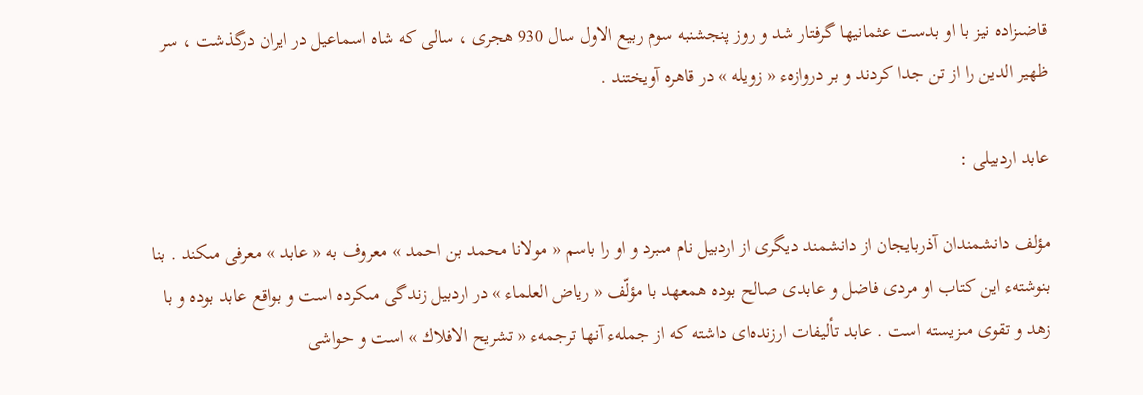قاضىزاده نيز با او بدست عثمانيها گرفتار شد و روز پنجشنبه سوم ربيع الاول سال 930 هجرى ، سالى كه شاه اسماعيل در ايران درگذشت ، سر ظهير الدين را از تن جدا كردند و بر دروازهء « زويله » در قاهره آويختند .

عابد اردبيلى :

مؤلف دانشمندان آذربايجان از دانشمند ديگرى از اردبيل نام مىبرد و او را باسم « مولانا محمد بن احمد » معروف به « عابد » معرفى مىكند . بنا بنوشتهء اين كتاب او مردى فاضل و عابدى صالح بوده همعهد با مؤلّف « رياض العلماء » در اردبيل زندگى مىكرده است و بواقع عابد بوده و با زهد و تقوى مىزيسته است . عابد تأليفات ارزنده‌اى داشته كه از جملهء آنها ترجمهء « تشريح الافلاك » است و حواشى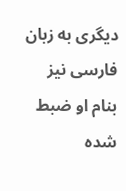ديگرى به زبان فارسى نيز بنام او ضبط شده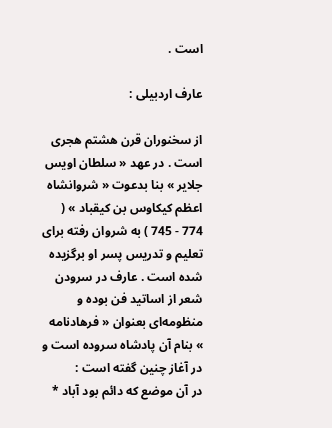است .

عارف اردبيلى :

از سخنوران قرن هشتم هجرى است . در عهد « سلطان اويس جلاير » بنا بدعوت « شروانشاه اعظم كيكاوس بن كيقباد » ( 774 - 745 ) به شروان رفته براى تعليم و تدريس پسر او برگزيده شده است . عارف در سرودن شعر از اساتيد فن بوده و منظومه‌اى بعنوان « فرهادنامه » بنام آن پادشاه سروده است و در آغاز چنين گفته است :
در آن موضع كه دائم بود آباد *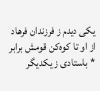يكى ديدم ز فرزندان فرهاد از او تا كوه‌كن قومش برابر * باستادى ز يكديگر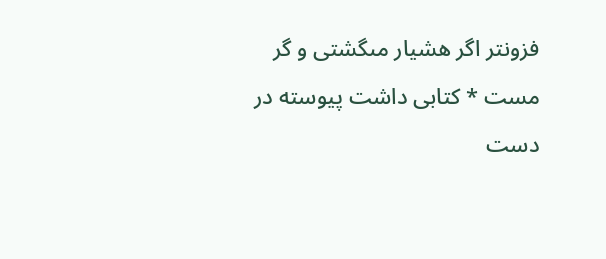فزونتر اگر هشيار مىگشتى و گر مست * كتابى داشت پيوسته در دست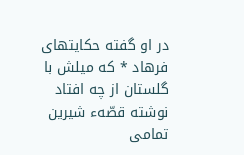در او گفته حكايتهاى فرهاد * كه ميلش با گلستان از چه افتاد نوشته قصّهء شيرين تمامى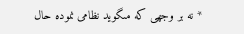* نه بر وجهى كه مىگويد نظامى نموده حال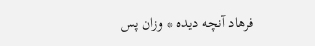فرهاد آنچه ديده * وزان پس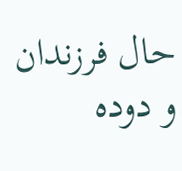حال فرزندان و دوده